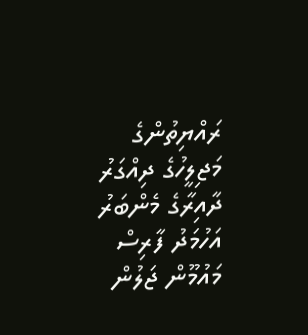ރައްޔިތުންގެ މަޖިލީހުގެ ދިއްގަރު ދާއިރާގެ މެންބަރު އަހުމަދު ފާރިސް މައުމޫން ޖަލުން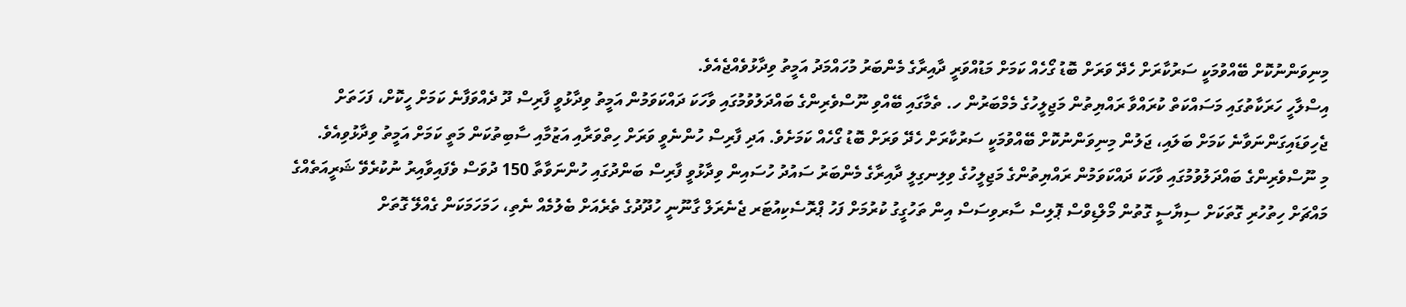މިނިވަންނުކޮށް ބޭއްވުމަކީ ސަރުކާރަށް ހެދޭ ވަރަށް ބޮޑު ގޯހެއް ކަމަށް މަޑުއްވަރީ ދާއިރާގެ މެންބަރު މުހައްމަދު އަމީތު ވިދާޅުވެއްޖެއެވެ.
އިސްލާހީ ހަރަކާތުގައި މަސައްކަތް ކުރައްވާ ރައްޔިތުން މަޖިލީހުގެ މެމްބަރުން ހ. ތެމާގައި ބޭއްވި ނޫސްވެރިންގެ ބައްދަލުވުމުގައި ވާހަކަ ދައްކަވަމުން އަމީތު ވިދާޅުވީ ފާރިސް ދޫ ދެއްވަފާނެ ކަމަށް ހީކޮށް، ފަހަތަށް ޖެހިވަޑައިގަންނަވާނެ ކަމަށް ބަލައި، ޖަލުން މިނިވަންނުކޮށް ބޭއްވުމަކީ ސަރުކާރަށް ހެދޭ ވަރަށް ބޮޑު ގޯހެއް ކަމަށެވެ. އަދި ފާރިސް ހުންނެވީ ވަރަށް ހިތްވަރާއި އަޒުމާއި ސާބިތުކަން މަތީ ކަމަށް އަމީތު ވިދާޅުވިއެވެ.
މި ނޫސްވެރިންގެ ބައްދަލުވުމުގައި ވާހަކަ ދައްކަވަމުން ރައްޔިތުންގެ މަޖިލީހުގެ ވިލިނގިލީ ދާއިރާގެ މެންބަރު ސައުދު ހުސައިން ވިދާޅުވީ ފާރިސް ބަންދުގައި ހުންނަވާތާ 150 ދުވަސް ވެފައިވާއިރު ނުކުރެވޭ ޝަރީއަތެއްގެ މައްޗަށް ހިތުހުރި ގޮތަކަށް ސިޔާސީ ގޮތުން މޯލްޑިވްސް ޕޮލިސް ސާރވިސަސް އިން ތަހުގީގު ކުރުމަށް ފަހު ޕްރޮސެކިއުޓަރ ޖެނެރަލް ގާނޫނީ ހުދޫދުގެ ތެރެއަށް ބެލުމެއް ނެތި، ހަމަހަމަކަން ގެއްލޭ ގޮތަށް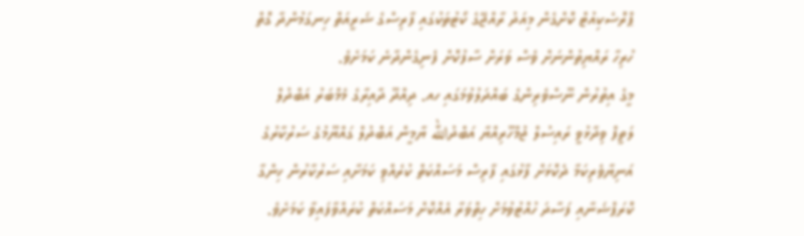ޕްރޮސެކިއުޓް ކޮށްގެން މިއަދު ރާއްޖޭގެ ކޯޓުތަކުގައި ފާރިސްގެ ޝަރީއަތް ހިނގަމުންދާ ގޮތް ހުރިހާ ރައްޔިތުންނަށް ވެސް ވަރަށް ސާފުކޮށް ފެނިގެންދާނެ ކަމަށެވެ.
މީގެ އިތުރުން ނޫސްވެރިންގެ ބައްދަލުވުމަގައި ހއ. ދިއްދޫ ދާއިރާގެ މެމްބަރު އަބްދުލް ލަތީފް ވިދާޅުވީ ރައިސުލް ޖުމްހޫރިއްޔާ އަބްދުالله ޔާމީން އަބްދުލް ގައްޔޫމުގެ ސަރުކާރުގެ އަނިޔާވެރިކަމާ ދެކޮޅަށް ފާޅުގައި ފާރިސް މަސައްކަތް ކުރެއްވި ކަމަށާއި ސަރުކާރުން ހިންގާ ކޮރަޕްޝަނާއި ފަސާދަ ހުއްޓުވުމަށް ހިތްވަރާ އެއްކޮށް މަސައްކަތް ކުރައްވާފައިވާ ކަމަށެވެ.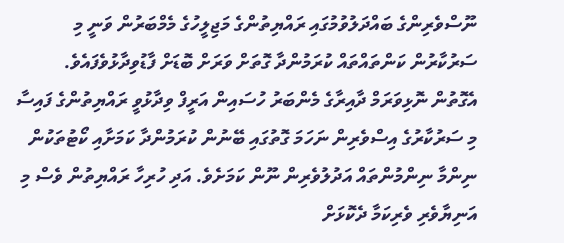ނޫސްވެރިންގެ ބައްދަލުވުމުގައި ރައްޔިތުންގެ މަޖިލީހުގެ މެމްބަރުން ވަނީ މި ސަރުކާރުން ކަންތައްތައް ކުރަމުންދާ ގޮތަށް ވަރަށް ބޮޑަށް ފާޑުވިދާޅުވެފައެވެ.
އެގޮތުން ނޮޅިވަރަމް ދާއިރާގެ މެންބަރު ހުސައިން އަރީފް ވިދާޅުވީ ރައްޔިތުންގެ ފައިސާ މި ސަރުކާރުގެ އިސްވެރިން ނަހަމަ ގޮތުގައި ބޭނުން ކުރަމުންދާ ކަމަށާއި ކޯޓުތަކުން ނިންމާ ނިންމުންތައް އަދުލުވެރިން ނޫން ކަމަށެވެ. އަދި ހުރިހާ ރައްޔިތުން ވެސް މި އަނިޔާވެރި ވެރިކަމާ ދެކޮޅަށް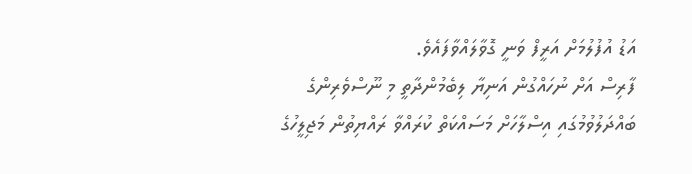އަޑު އުފުލުމަށް އަރީފް ވަނީ ގޮވާލައްވާފައެވެ.
ފާރިސް އަށް ނުހައްގުން އަނިޔާ ލިބެމުންދާތީ މި ނޫސްވެރިންގެ ބައްދަލުވުމުގައި އިސްލާހަށް މަސައްކަތް ކުރައްވާ ރައްޔިތުން މަޖިލީހުގެ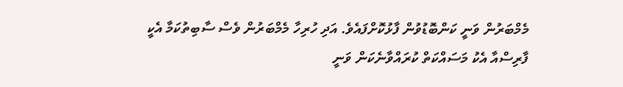މެމްބަރުން ވަނީ ކަންބޮޑުވުން ފާޅުކޮށްފައެވެ. އަދި ހުރިހާ މެމްބަރުން ވެސް ސާބިތުކަމާ އެކީ ފާރިސްއާ އެކު މަސައްކަތް ކުރައްވާނެކަން ވަނީ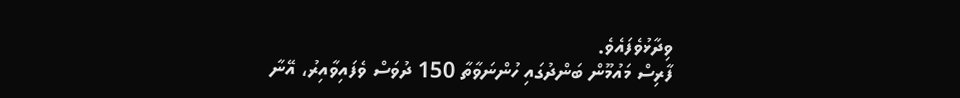ވިދާޅުވެފައެވެ.
ފާރިސް މައުމޫން ބަންދުގައި ހުންނަވާތާ 150 ދުވަސް ވެފައިވާއިރު، އޭނާ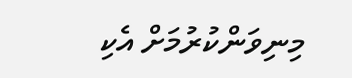މިނިވަންކުރުމަށް އެކި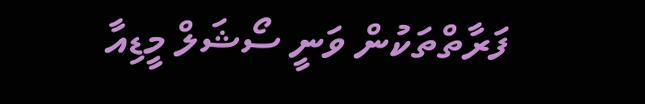ފަރާތްތަކުން ވަނީ ސޯޝަލް މީޑިއާ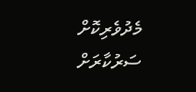މެދުވެރިކޮށް ސަރުކާރަށް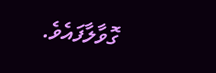ގޮވާލާފައެވެ.